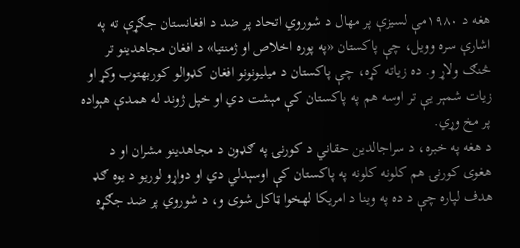هغه د ۱۹۸۰مې لسيزې پر مهال د شوروي اتحاد پر ضد د افغانستان جګړې ته په اشارې سره وويل، چې پاکستان «په پوره اخلاص او ژمنتيا» د افغان مجاهدينو تر څنګ ولاړ و. ده زياته کړه، چې پاکستان د ميليونونو افغان کډوالو کوربهتوب وکړ او زيات شمېر يې تر اوسه هم په پاکستان کې مېشت دي او خپل ژوند له همدې هېواده پر مخ وړي.
د هغه په خبره، د سراجالدین حقاني د کورنۍ په ګډون د مجاهدينو مشران او د هغوی کورنۍ هم کلونه کلونه په پاکستان کې اوسېدلي دي او دواړو لوریو د يوه ګډ هدف لپاره چې د ده په وينا د امريکا لهخوا ټاکل شوی و، د شوروي پر ضد جګړه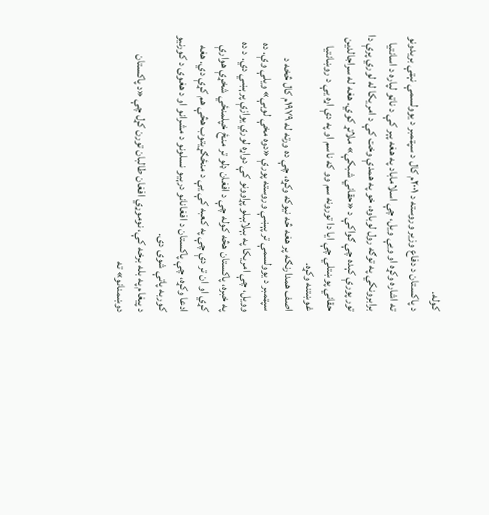کوله.
د پاکستان د دفاع وزير وروسته د ۲۰۰۱م کال د سپټمبر د يوولسمې نېټې بريدونو ته اشاره وکړه او ويې ويل، چې اسلاماباد په هغه پېر کې د ناټو لپاره د اسانتيا برابرونکي په توګه رول لوباوه، خو په همدې وخت کې د امريکا له لوري پرې دا تور پورې کېده چې ګواکې د «حقاني شبکې» ملاتړ کوي. هغه له سراجالدین حقاني پوښتلي چې ايا دا تورونه سم وو که ناسم او په دې اړه يې د روښانتيا غوښتنه وکړه.
اصف همدارنګه پر هغه څه نیوکه وکړه، چې ده ورته له ۱۹۷۹م کال څخه د سپټمبر د یوولسمې تر پېښې وروسته پورې «دوه مخې لوبې» ویلې وې. ده وويل، چې امريکا په بېلابېلو پړاوونو کې دواړه لوري يوازې پرېښي دي. د ده په خبره، پاکستان هڅه کوله چې د افغان ډلو تر منځ خپلمنځي شخړې هوارې کړي او ان تر دې چې په کعبه کې يې د منځګړيتوب هڅې هم کړې دي. هغه ادعا وکړه، چې پاکستان د افغانانو درېيو نسلونو د مشرانو او د هغوی د کورنيو کوربه پاتې شوی دی.
د پيغام په بله برخه کې، نوموړي افغان طالبان تورن کړل چې «د پاکستان دوښمنانو» ته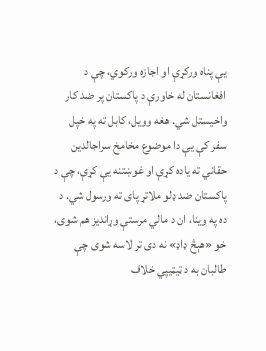يې پناه ورکړې او اجازه ورکوي، چې د افغانستان له خاورې د پاکستان پر ضد کار واخيستل شي. هغه وويل، کابل ته په خپل سفر کې يې دا موضوع مخامخ سراجالدین حقاني ته ياده کړې او غوښتنه يې کړې، چې د پاکستان ضد ډلو ملاتړ پای ته ورسول شي. د ده په وينا، ان د مالي مرستې وړانديز هم شوی، خو «هېڅ ډاډ» نه دی تر لاسه شوی چې طالبان به د ټيټيپي خلاف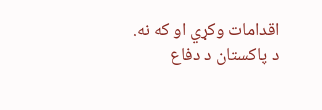اقدامات وکړي او که نه.
د پاکستان د دفاع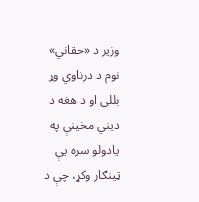وزير د «حقاني» نوم د درناوي وړ بللی او د هغه د ديني مخينې په يادولو سره یې ټينګار وکړ، چې د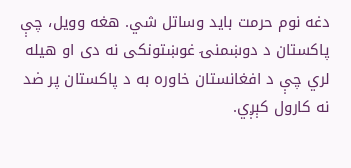دغه نوم حرمت بايد وساتل شي. هغه وويل، چې پاکستان د دوښمنۍ غوښتونکی نه دی او هيله لري چې د افغانستان خاوره به د پاکستان پر ضد نه کارول کېږي.